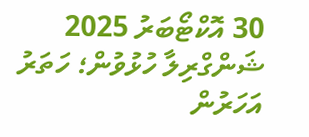30 އޮކްޓޯބަރު 2025
ޝަންގްރިލާ ހުޅުވުން؛ ހަތަރު އަހަރުން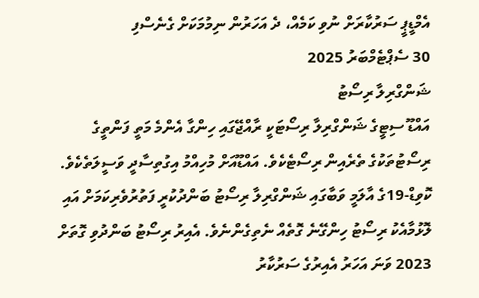އެމްޑީޕީ ސަރުކާރަށް ނުވި ކަމެއް، ދެ އަހަރުން ނިމުމަކަށް ގެނެސްފި
30 ސެޕްޓެމްބަރު 2025
ޝަންގްރިލާ ރިސޯޓު
އައްޑޫ ސިޓީގެ ޝަންގްރިލާ ރިސޯޓަކީ ރާއްޖޭގައި ހިންގާ އެންމެ މަތީ ފަންތީގެ ރިސޯޓުތަކުގެ ތެރެއިން ރިސޯޓެކެވެ. އައްޑޫއަށް މުހިއްމު އިގުތިސާދީ ވަސީލަތެކެވެ. ކޮވިޑް-19ގެ އާލަމީ ވަބާގައި ޝަންގްރިލާ ރިސޯޓު ބަންދުކުރީ ފަތުރުވެރިކަމަށް އައި ލޮޅުމާއެކު ރިސޯޓު ހިންގޭނެ ގޮތެއް ނެތިގެންނެވެ. އެއިރު ރިސޯޓު ބަންދުވި ގޮތަށް 2023 ވަނަ އަހަރު އެއިރުގެ ސަރުކާރު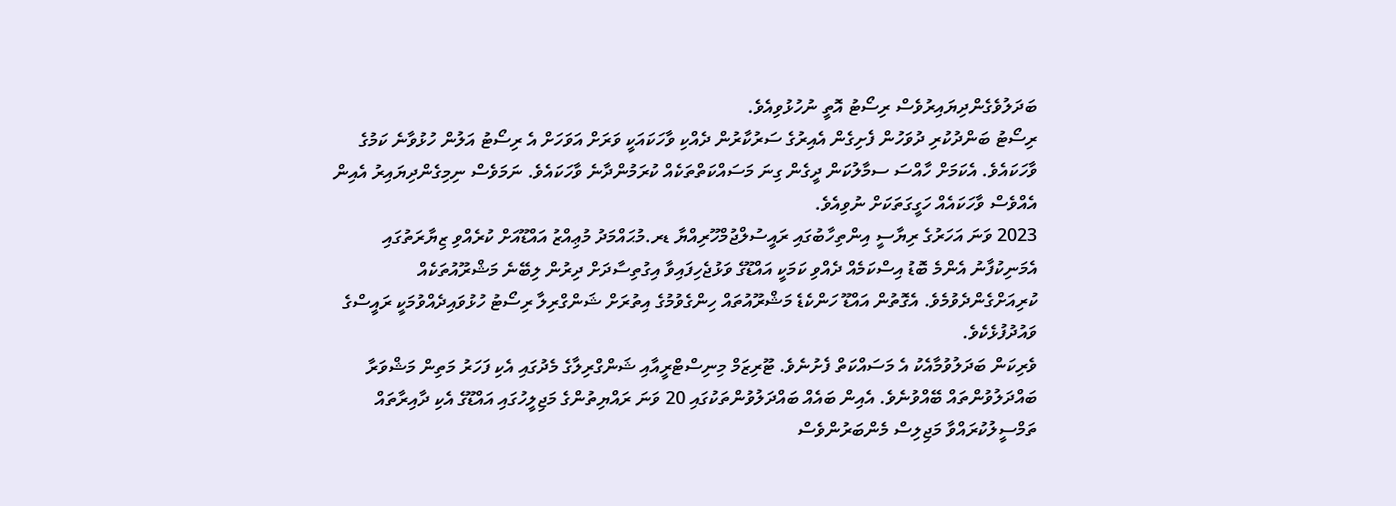ބަދަލުވެގެންދިޔައިރުވެސް ރިސޯޓު އޮތީ ނުހުޅުވިއެވެ.
ރިސޯޓު ބަންދުކުރި ދުވަހުން ފެށިގެން އެއިރުގެ ސަރުކާރުން ދެއްކި ވާހަކައަކީ ވަރަށް އަވަހަށް އެ ރިސޯޓު އަލުން ހުޅުވާނެ ކަމުގެ ވާހަކައެވެ. އެކަމަށް ހާއްސަ ސމާލުކަން ދީގެން ގިނަ މަސައްކަތްތަކެއް ކުރަމުންދާނެ ވާހަކައެވެ. ނަމަވެސް ނިމިގެންދިޔައިރު އެއިން އެއްވެސް ވާހަކައެއް ހަގީގަތަކަށް ނުވިއެވެ.
2023 ވަނަ އަހަރުގެ ރިޔާސީ އިންތިހާބުގައި ރައީސުލްޖުމްހޫރިއްޔާ ޑރ.މުޙައްމަދު މުޢިއްޒު އައްޑޫއަށް ކުރެއްވި ޒިޔާރަތުގައި އެމަނިކުފާނު އެންމެ ބޮޑު އިސްކަމެއް ދެއްވި ކަމަކީ އައްޑޫގެ ވަޅުޖެހިފައިވާ އިގުތިސާދަށް ދިރުން ލިބޭނެ މަޝްރޫއުތަކެއް ކުރިއަށްގެންދެވުމެވެ. އެގޮތުން އައްޑޫ ހަންކެޑެ މަޝްރޫއުތައް ހިންގެވުމުގެ އިތުރަށް ޝަންގްރިލާ ރިސޯޓު ހުޅުވައިދެއްވުމަކީ ރައީސްގެ ވައުދުފުޅެކެވެ.
ވެރިކަން ބަދަލުވުމާއެކު އެ މަސައްކަތް ފެށުނެވެ. ޓޫރިޒަމް މިނިސްޓްރީއާއި ޝަންގްރިލާގެ މެދުގައި އެކި ފަހަރު މަތިން މަޝްވަރާ ބައްދަލުވުންތައް ބޭއްވުނެވެ. އެއިން ބައެއް ބައްދަލުވުންތަކުގައި 20 ވަނަ ރައްޔިތުންގެ މަޖިލީހުގައި އައްޑޫގެ އެކި ދާއިރާތައް ތަމްސީލުކުރައްވާ މަޖިލިސް މެންބަރުންވެސް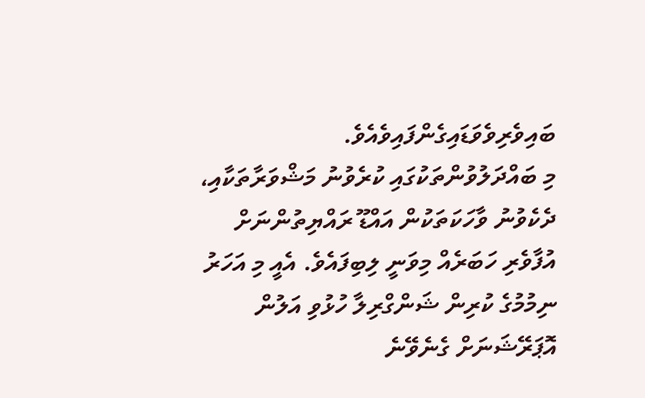ބައިވެރިވެވަޑައިގެންފައިވެއެވެ.
މި ބައްދަލުވުންތަކުގައި ކުރެވުނު މަޝްވަރާތަކާއި، ދެކެވުނު ވާހަކަތަކުން އައްޑޫ ރައްޔިތުންނަށް އުފާވެރި ހަބަރެއް މިވަނީ ލިބިފައެވެ. އެއީ މި އަހަރު ނިމުމުގެ ކުރިން ޝަންގްރިލާ ހުޅުވި އަލުން އޮޕަރޭޝަނަށް ގެނެވޭނެ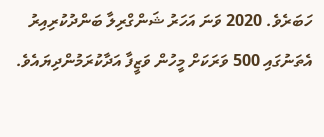ހަބަރެވެ. 2020 ވަނަ އަހަރު ޝަންގްރިލާ ބަންދުކުރިއިރު އެތަނުގައި 500 ވަރަކަށް މީހުން ވަޒީފާ އަދާކުރަމުންދިޔައެވެ.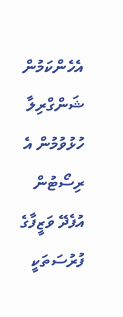އެހެންކަމުން ޝަންގްރިލާ ހުޅުވުމުން އެ ރިސޯޓުން އުފެދޭ ވަޒީފާގެ ފުރުސަތަކީ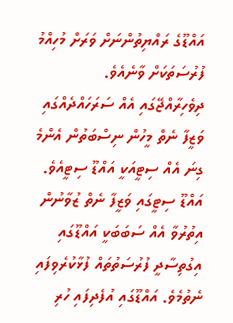އައްޑޫގެ ރައްޔިތުންނަށް ވަރަށް މުހިއްމު ފުރުސަތަކަށް ވާނެއެވެ.
ދިވެހިރާއްޖޭގައި އެއް ސަރަހައްދެއްގައި ވަޒީފާ ނެތް މީހުން ނިސްބަތުން އެންމެ ގިނަ އެއް ސިޓީއަކީ އައްޑޫ ސިޓީއެވެ. އައްޑޫ ސިޓީގައި ވަޒީފާ ނެތް ޒުވާނުން އިތުރުވާ އެއް ސަބަބަކީ އައްޑޫގައި އިގުތިސާދީ ފުރުސަތުތައް ފުޅާކުރެވިފައި ނެތުމެވެ. އައްޑޫގައި އުފެދިފައި ހުރި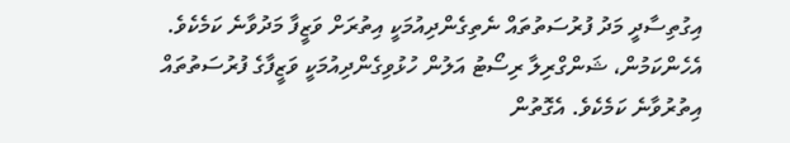އިގުތިސާދީ މަދު ފުރުސަތުތައް ނެތިގެންދިއުމަކީ އިތުރަށް ވަޒީފާ މަދުވާނެ ކަމެކެވެ.
އެހެންކަމުން، ޝަންގްރިލާ ރިސޯޓު އަލުން ހުޅުވިގެންދިއުމަކީ ވަޒީފާގެ ފުރުސަތުތައް އިތުރުވާނެ ކަމެކެވެ. އެގޮތުން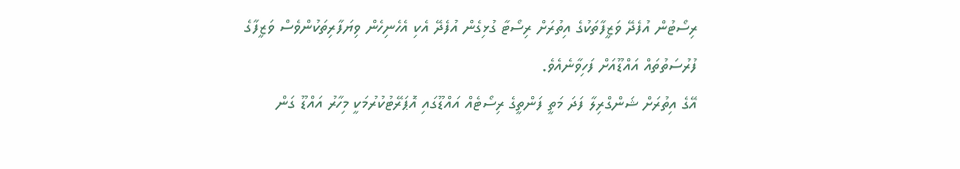ރިސޯޓުން އުފެދޭ ވަޒީފާތަކުގެ އިތުރަށް ރިސޯޓާ ގުޅިގެން އުފެދޭ އެކި އެހެނިހެން ވިޔަފާރިތަކުންވެސް ވަޒީފާގެ ފުރުސަތުތައް އައްޑޫއަށް ފަހިވާނެއެވެ.
އޭގެ އިތުރަށް ޝަންގްރިލާ ފަދަ މަތީ ފަންތީގެ ރިސޯޓެއް އައްޑޫގައި އޮޕަރޭޓުކުރުމަކީ މިހާރު އައްޑޫ ގަން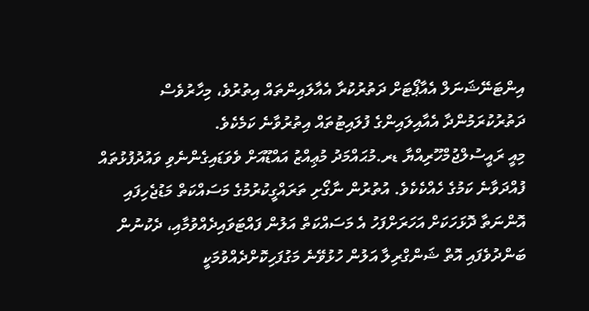އިންޓަނޭޝަނަލް އެއާޕޯޓަށް ދަތުރުކުރާ އެއާލައިންތައް އިތުރުވެ، މިހާރުވެސް ދަތުރުކުރަމުންދާ އެއާއިލައިންގެ ފުލައިޓުތައް އިތުރުވާނެ ކަމެކެވެ.
މިއީ ރައީސުލްޖުމްހޫރިއްޔާ ޑރ.މުޙައްމަދު މުޢިއްޒު އައްޑޫއަށް ވެވަޑައިގެންނެވި ވައުދުފުޅުތައް ފުއްދަވާނެ ކަމުގެ ހެއްކެކެވެ. އުތުރުން ނާގޯށި ތަރައްގީކުރުމުގެ މަސައްކަތް މަޑުޖެހިފައި އޮންނަތާ ދޮޅަހަކަށް އަހަރަށްފަހު އެ މަސައްކަތް އަލުން ފައްޓަވައިދެއްވުމާއި، ދެކުނުން ބަންދުވެފައި އޮތް ޝަންގްރިލާ އަލުން ހުޅުވޭނެ މަގުފަހިކޮށްދެއްވުމަކީ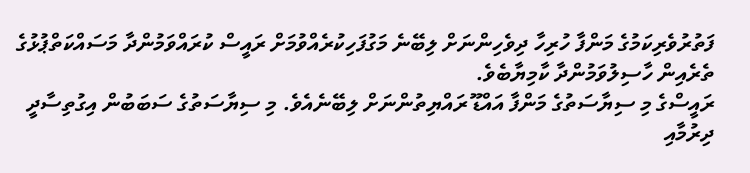ފަތުރުވެރިކަމުގެ މަންފާ ހުރިހާ ދިވެހިންނަށް ލިބޭނެ މަގުފަހިކުރެއްވުމަށް ރައީސް ކުރައްވަމުންދާ މަސައްކަތްޕުޅުގެ ތެރެއިން ހާސިލުވަމުންދާ ކާމިޔާބެވެ.
ރައީސްގެ މި ސިޔާސަތުގެ މަންފާ އައްޑޫ ރައްޔިތުންނަށް ލިބޭނެއެވެ. މި ސިޔާސަތުގެ ސަބަބުން އިގުތިސާދީ ދިރުމާއި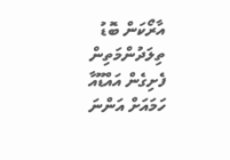އާރޯކަން ބޮޑު ތިލަދުންމަތިން ފެށިގެން އައްޑޫއާ ހަމައަށް އަންނަ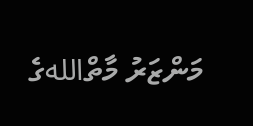މަންޒަރު މާތްاللهގެ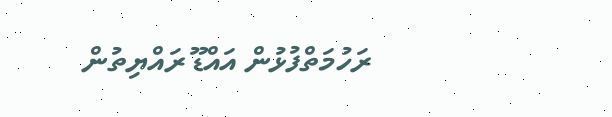ރަހުމަތްފުޅުން އައްޑޫ ރައްޔިތުން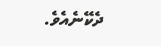ދެކޭނެއެވެ.